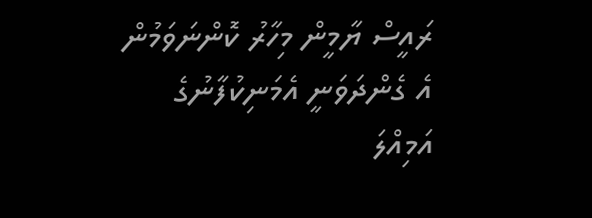ރައީސް ޔާމީން މިހާރު ކޮންނަވަމުން އެ ގެންދަވަނީ އެމަނިކުފާނުގެ އަމިއްލަ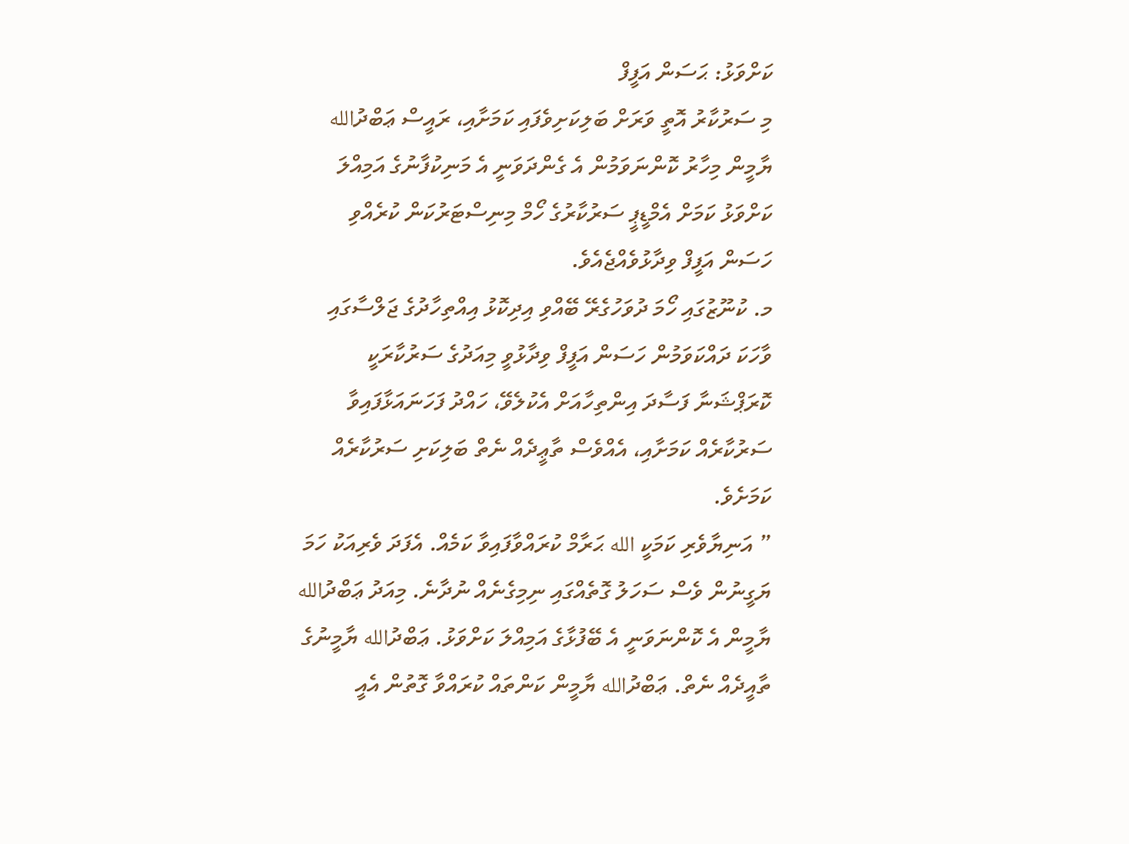ކަށްވަޅު: ޙަސަން އަފީފް
މި ސަރުކާރު އޮތީ ވަރަށް ބަލިކަށިވެފައި ކަމަށާއި، ރައީސް ޢަބްދުالله ޔާމީން މިހާރު ކޮންނަވަމުން އެ ގެންދަވަނީ އެ މަނިކުފާނުގެ އަމިއްލަ ކަށްވަޅު ކަމަށް އެމްޑީޕީ ސަރުކާރުގެ ހޯމް މިނިސްޓަރުކަން ކުރެއްވި ހަސަން އަފީފް ވިދާޅުވެއްޖެއެވެ.
މ. ކުނޫޒުގައި ހޯމަ ދުވަހުގެރޭ ބޭއްވި އިދިކޮޅު އިއްތިހާދުގެ ޖަލްސާގައި ވާހަކަ ދައްކަވަމުން ހަސަން އަފީފް ވިދާޅުވީ މިއަދުގެ ސަރުކާރަކީ ކޮރަޕްޝަނާ ފަސާދަ އިންތިހާއަށް އެކުލެވޭ، ހައްދު ފަހަނައަޅާފައިވާ ސަރުކާރެއް ކަމަށާއި، އެއްވެސް ތާޢީދެއް ނެތް ބަލިކަށި ސަރުކާރެއް ކަމަށެވެ.
” އަނިޔާވެރި ކަމަކީ الله ޙަރާމް ކުރައްވާފައިވާ ކަމެއް. އެފަދަ ވެރިއަކު ހަމަ ޔަގީނުން ވެސް ސަހަލު ގޮތެއްގައި ނިމިގެނެއް ނުދާނެ. މިއަދު ޢަބްދުالله ޔާމީން އެ ކޮންނަވަނީ އެ ބޭފުޅާގެ އަމިއްލަ ކަށްވަޅު. ޢަބްދުالله ޔާމީނުގެ ތާއީދެއް ނެތް. ޢަބްދުالله ޔާމީން ކަންތައް ކުރައްވާ ގޮތުން އެއީ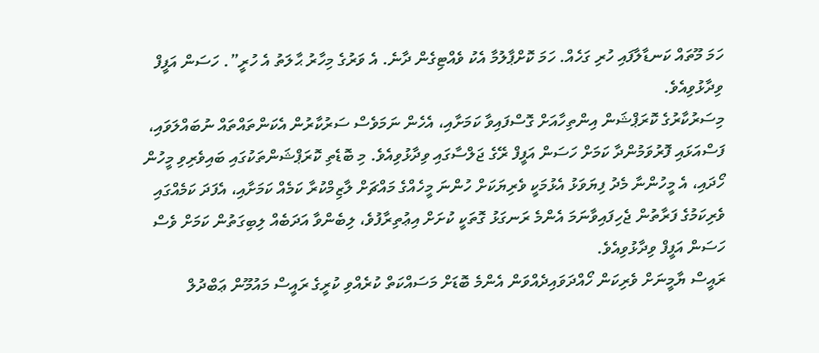ހަމަ މޫތައް ކަނޑާލާފައި ހުރި ގަހެއް. ހަމަ ކޮށްޕާލުމާ އެކު ވެއްޓިގެން ދާނެ. އެ ވަރުގެ މިހާރު ޙާލަތު އެ ހުރީ”. ހަސަން އަފީފް ވިދާޅުވިއެވެ.
މިސަރުކާރުގެ ކޮރަޕްޝަން އިންތިހާއަށް ގޮސްފައިވާ ކަމަށާއި، އެހެން ނަމަވެސް ސަރުކާރުން އެކަންތައްތައް ނުބައްލަވައި، ފަސްއަޅައި ފޮރުވަމުންދާ ކަމަށް ހަސަން އަފީފް ރޭގެ ޖަލްސާގައި ވިދާޅުވިއެވެ. މި ބޮޑެތި ކޮރަޕްޝަންތަކުގައި ބައިވެރިވި މީހުން ހޯދައި، އެ މީހުންނާ މެދު ފިޔަވަޅު އެޅުމަކީ ވެރިޔަކަށް ހުންނަ މީހެއްގެ މައްޗަށް ލާޒިމްކުރާ ކަމެއް ކަމަށާއި، އެފަދަ ކަމެއްގައި ވެރިކަމުގެ ފަރާތުން ޖެހިފައިވާނަމަ އެންމެ ރަނގަޅު ގޮތަކީ ކުށަށް އިޢުތިރާފުވެ، ލިބެންވާ އަދަބެއް ލިބިގަތުން ކަމަށް ވެސް ހަސަން އަފީފް ވިދާޅުވިއެވެ.
ރައީސް ޔާމީނަށް ވެރިކަން ހޯއްދަވައިދެއްވަން އެންމެ ބޮޑަށް މަސައްކަތް ކުރެއްވި ކުރީގެ ރައީސް މައުމޫން ޢަބްދުލް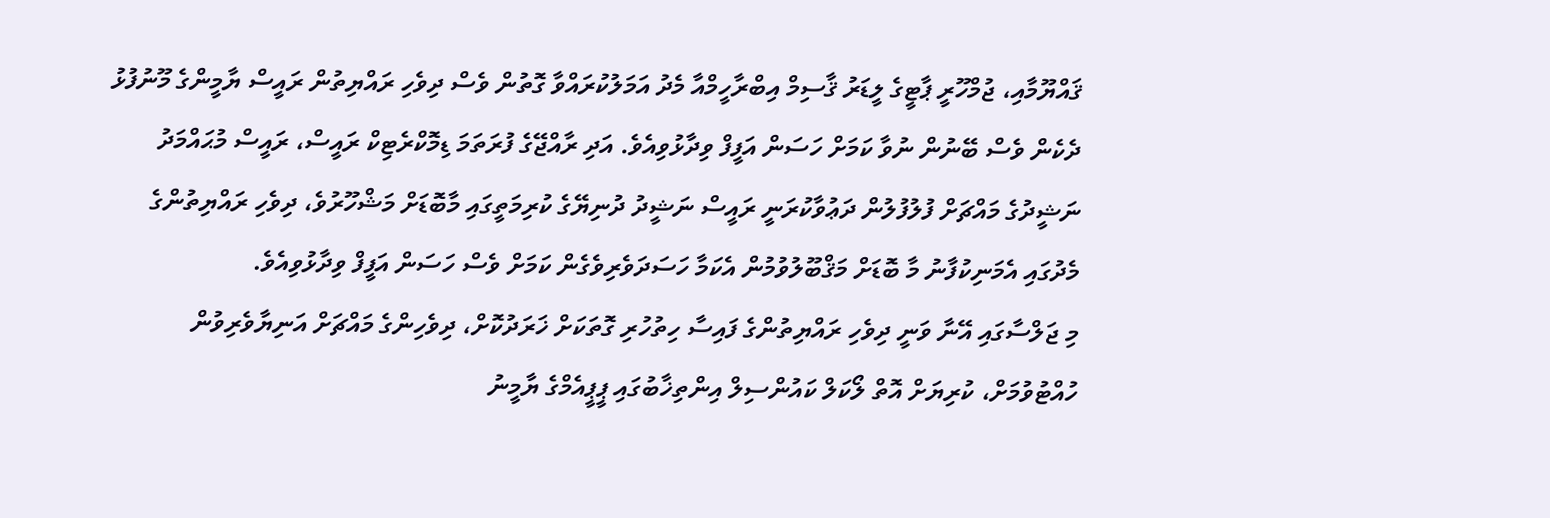ޤައްޔޫމާއި، ޖުމްހޫރީ ޕާޓީގެ ލީޑަރު ޤާސިމް އިބްރާހީމްއާ މެދު އަމަލުކުރައްވާ ގޮތުން ވެސް ދިވެހި ރައްޔިތުން ރައީސް ޔާމީންގެ މޫނުފުޅު ދެކެން ވެސް ބޭނުން ނުވާ ކަމަށް ހަސަން އަފީފް ވިދާޅުވިއެވެ. އަދި ރާއްޖޭގެ ފުރަތަމަ ޑިމޮކްރެޓިކް ރައީސް، ރައީސް މުޙައްމަދު ނަޝީދުގެ މައްޗަށް ފުލުފުލުން ދަޢުވާކުރަނީ ރައީސް ނަޝީދު ދުނިޔޭގެ ކުރިމަތީގައި މާބޮޑަށް މަޝްހޫރުވެ، ދިވެހި ރައްޔިތުންގެ މެދުގައި އެމަނިކުފާނު މާ ބޮޑަށް މަޤްބޫލުވުމުން އެކަމާ ހަސަދަވެރިވެގެން ކަމަށް ވެސް ހަސަން އަފީފް ވިދާޅުވިއެވެ.
މި ޖަލްސާގައި އޭނާ ވަނީ ދިވެހި ރައްޔިތުންގެ ފައިސާ ހިތުހުރި ގޮތަކަށް ޚަރަދުކޮށް، ދިވެހިންގެ މައްޗަށް އަނިޔާވެރިވުން ހުއްޓުވުމަށް، ކުރިޔަށް އޮތް ލޯކަލް ކައުންސިލް އިންތިޚާބުގައި ޕީޕީއެމްގެ ޔާމީނު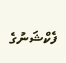ފެކްޝަނުގެ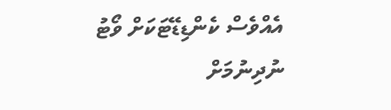އެއްވެސް ކެންޑިޑޭޓަކަށް ވޯޓު ނުދިނުމަށް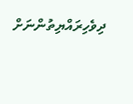ދިވެހިރައްޔިތުންނަށް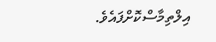އިލްތިމާސްކޮށްފައެވެ.